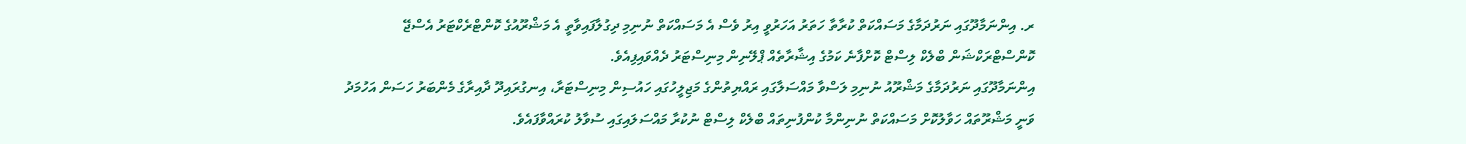ރ. އިންނަމާދޫގައި ނަރުދަމާގެ މަސައްކަތް ކުރާތާ ހަތަރު އަހަރުވީ އިރު ވެސް އެ މަސައްކަތް ނުނިމި ދިގުލާފައިވާތީ އެ މަޝްރޫއުގެ ކޮންޓްރެކްޓަރު އެސްޖޭ ކޮންސްޓްރަކްޝަން ބްލެކް ލިސްޓް ކޮށްފާނެ ކަމުގެ އިޝާރާތެއް ޕްލޭނިން މިނިސްޓަރު ދެއްވައިފިއެވެ.
އިންނަމާދޫގައި ނަރުދަމާގެ މަޝްރޫއު ނުނިމި ލަސްވާ މައްސަލާގައި ރައްޔިތުންގެ މަޖިލީހުގައި ހައުސިން މިނިސްޓަރާ، އިނގުރައިދޫ ދާއިރާގެ މެންބަރު ހަސަން އަހުމަދު ވަނީ މަޝްރޫތައް ހަވާލުކޮށް މަސައްކަތް ނުނިންމާ ކުންފުނިތައް ބްލެކް ލިސްޓް ނުކުރާ މައްސަލައިގައި ސުވާލު ކުރައްވާފައެވެ.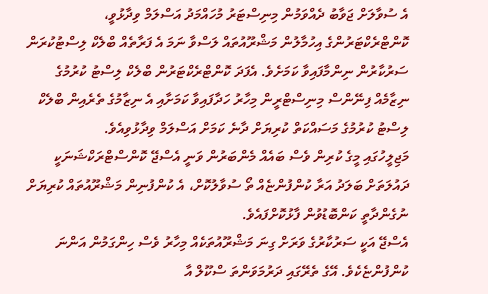އެ ސުވާލަށް ޖަވާބު ދެއްވަމުން މިނިސްޓަރު މުހައްމަދު އަސްލަމް ވިދާޅުވީ، ކޮންޓްރެކްޓަރުންގެ އިހުމާލުން މަޝްރޫއުތައް ލަސްވާ ނަމަ އެ ފަރާތެއް ބްލެކް ލިސްޓުކުރަން ސަރުކާރުން ނިންމާފައިވާ ކަމަށެވެ. އެފަދަ ކޮންޓްރެކްޓަރުން ބްލެކް ލިސްޓު ކުރުމުގެ ނިޒާމެއް ފިނޭންސް މިނިސްޓްރީން މިހާރު ހަދާފައިވާ ކަމަށާއި އެ ނިޒާމުގެ ތެރެއިން ބްލެކް ލިސްޓު ކުރުމުގެ މަސައްކަތް ކުރިޔަށް ދާނެ ކަމަށް އަސްލަމް ވިދާޅުވިއެވެ.
މަޖިލީހުގައި މީގެ ކުރިން ވެސް ބައެއް މެންބަރުން ވަނީ އެސްޖޭ ކޮންސްޓްރަކްޝަނަކީ ދައުލަތަށް ބަލަދު އަރާ ކުންފުންޏެއް ތޯ ސުވާލުކޮށް، އެ ކުންފުނިން މަޝްރޫއުތައް ކުރިޔަށް ނުގެންދާތީ ކަންބޮޑުވުން ފާޅުކޮށްފައެވެ.
އެސްޖޭ އަކީ ސަރުކާރުގެ ވަރަށް ގިނަ މަޝްރޫއުތަކެއް މިހާރު ވެސް ހިންގަމުން އަންނަ ކުންފުންޏެކެވެ. އޭގެ ތެރޭގައި ދަރުމަވަންތަ ސްކޫލް އާ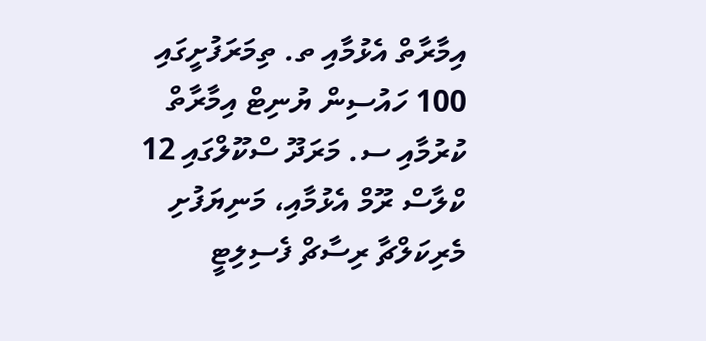އިމާރާތް އެޅުމާއި ތ. ތިމަރަފުށީގައި 100 ހައުސިން ޔުނިޓް އިމާރާތް ކުރުމާއި ސ. މަރަދޫ ސްކޫލްގައި 12 ކްލާސް ރޫމް އެޅުމާއި، މަނިޔަފުށި މެރިކަލްޗާ ރިސާޗް ފެސިލިޓީ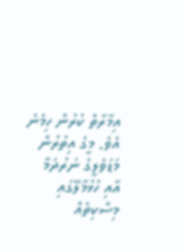އިމާރާތް ކުރުން ހިމެނެ އެވެ. މީގެ އިތުރުން މަޑަވެލީގެ ނަރުދަމާ އާއި ހުޅުމާލޭގައި މިސްކިތެއް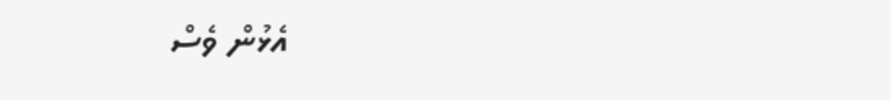އެޅުން ވެސް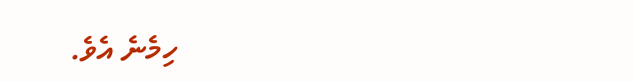ހިމެނެ އެވެ.